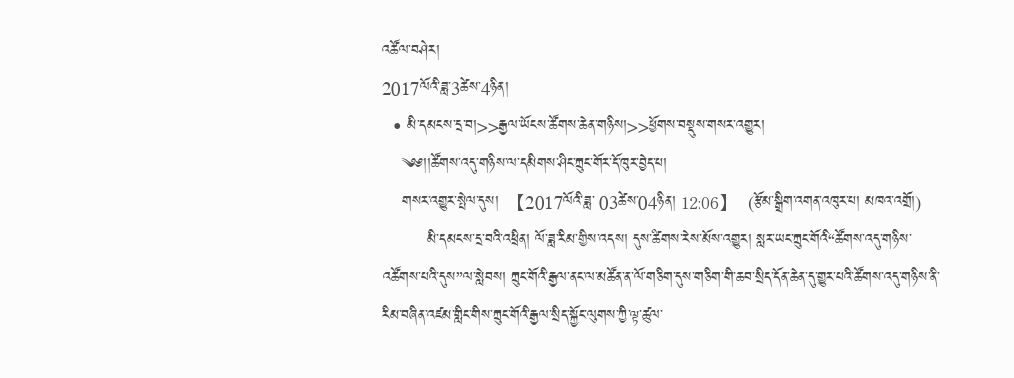འཚོལ་བཤེར།
2017ལོའི་ཟླ་3ཚེས་4ཉིན།
  • མི་དམངས་དྲ་བ།>>རྒྱལ་ཡོངས་ཚོགས་ཆེན་གཉིས།>>ཕྱོགས་བསྡུས་གསར་འགྱུར།
    ༄༅།།ཚོགས་འདུ་གཉིས་ལ་དམིགས་ཤིང་ཀྲུང་གོར་དོ་ཁུར་བྱེད་པ།
    གསར་འགྱུར་སྤེལ་དུས།  【2017ལོའི་ཟླ་ 03ཚེས་04ཉིན། 12:06】   (རྩོམ་སྒྲིག་འགན་འཁུར་པ། མཁའ་འགྲོ།)
         མི་དམངས་དྲ་བའི་འཕྲིན། ལོ་ཟླ་རིམ་གྱིས་འདས། དུས་ཚིགས་རེས་མོས་འགྱུར། སླར་ཡང་ཀྲུང་གོའི“ཚོགས་འདུ་གཉིས་འཚོགས་པའི་དུས”ལ་སླེབས། ཀྲུང་གོའི་རྒྱལ་ནང་ལ་མཚོན་ན་ལོ་གཅིག་དུས་གཅིག་གི་ཆབ་སྲིད་དོན་ཆེན་དུ་གྱུར་པའི་ཚོགས་འདུ་གཉིས་ནི་རིམ་བཞིན་འཛམ་གླིང་གིས་ཀྲུང་གོའི་རྒྱལ་སྲིད་སྐྱོང་ལུགས་ཀྱི་ལྟ་ཚུལ་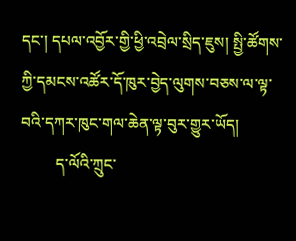དང་། དཔལ་འབྱོར་གྱི་ཕྱི་འབྲེལ་སྲིད་ཇུས། སྤྱི་ཚོགས་ཀྱི་དམངས་འཚོར་དོ་ཁུར་བྱེད་ལུགས་བཅས་ལ་ལྟ་བའི་དཀར་ཁུང་གལ་ཆེན་ལྟ་བུར་གྱུར་ཡོད།
         ད་ལོའི་ཀྲུང་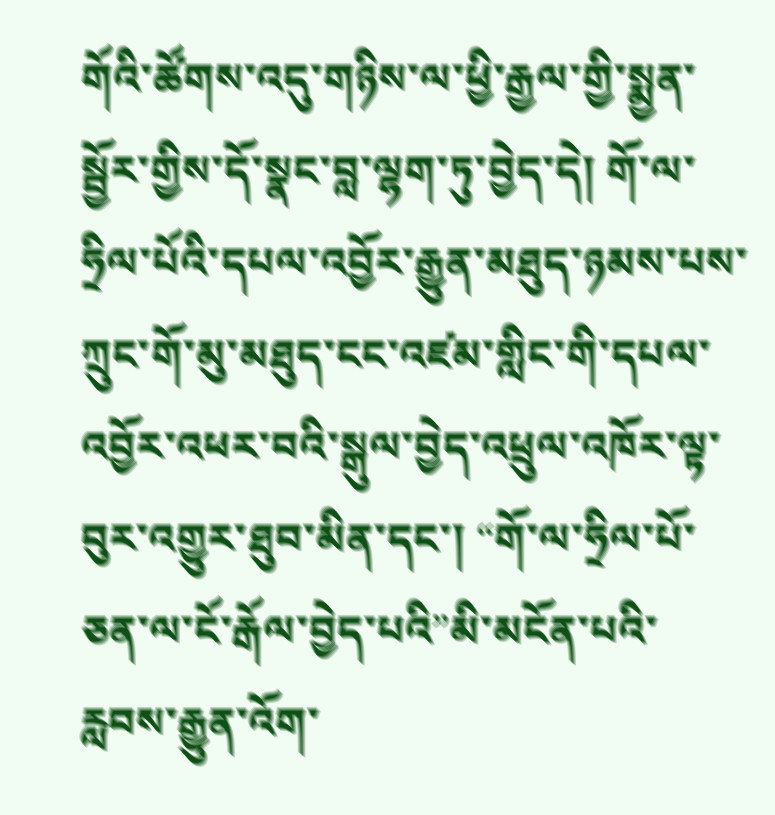གོའི་ཚོགས་འདུ་གཉིས་ལ་ཕྱི་རྒྱལ་གྱི་སྨྱན་སྦྱོར་གྱིས་དོ་སྣང་བླ་ལྷག་ཏུ་བྱེད་དེ། གོ་ལ་ཧྲིལ་པོའི་དཔལ་འབྱོར་རྒྱུན་མཐུད་ཉམས་པས་ཀྲུང་གོ་མུ་མཐུད་ངང་འཛམ་གླིང་གི་དཔལ་འབྱོར་འཕར་བའི་སྒུལ་བྱེད་འཕྲུལ་འཁོར་ལྟ་བུར་འགྱུར་ཐུབ་མིན་དང་། “གོ་ལ་ཧྲིལ་པོ་ཅན་ལ་ངོ་རྒོལ་བྱེད་པའི”མི་མངོན་པའི་རླབས་རྒྱུན་འོག་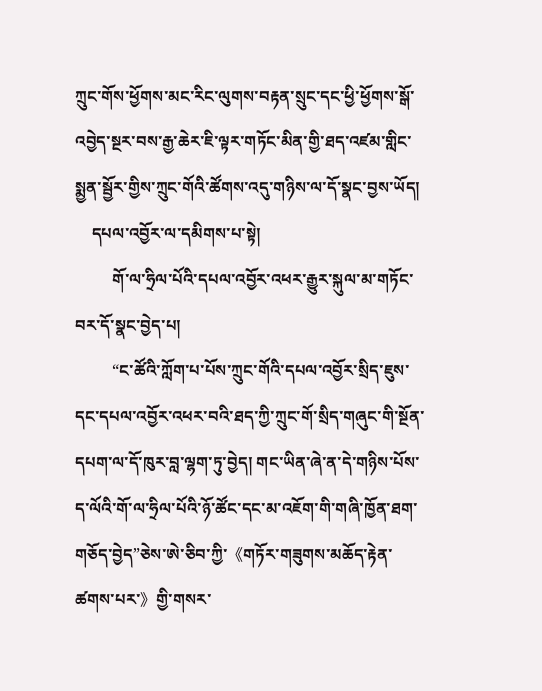ཀྲུང་གོས་ཕྱོགས་མང་རིང་ལུགས་བརྟན་སྲུང་དང་ཕྱི་ཕྱོགས་སྒོ་འབྱེད་སྔར་བས་རྒྱ་ཆེར་ཇི་ལྟར་གཏོང་མིན་གྱི་ཐད་འཛམ་གླིང་སྨྱན་སྦྱོར་གྱིས་ཀྲུང་གོའི་ཚོགས་འདུ་གཉིས་ལ་དོ་སྣང་བྱས་ཡོད།
    དཔལ་འབྱོར་ལ་དམིགས་པ་སྟེ།
         གོ་ལ་ཧྲིལ་པོའི་དཔལ་འབྱོར་འཕར་རྒྱུར་སྐུལ་མ་གཏོང་བར་དོ་སྣང་བྱེད་པ།
         “ང་ཚོའི་ཀློག་པ་པོས་ཀྲུང་གོའི་དཔལ་འབྱོར་སྲིད་ཇུས་དང་དཔལ་འབྱོར་འཕར་བའི་ཐད་ཀྱི་ཀྲུང་གོ་སྲིད་གཞུང་གི་སྔོན་དཔག་ལ་དོ་ཁུར་བླ་ལྷག་ཏུ་བྱེད། གང་ཡིན་ཞེ་ན་དེ་གཉིས་པོས་ད་ལོའི་གོ་ལ་ཧྲིལ་པོའི་ཉོ་ཚོང་དང་མ་འཇོག་གི་གཞི་ཁྱོན་ཐག་གཅོད་བྱེད”ཅེས་ཨེ་ཅིབ་ཀྱི་《གཏོར་གཟུགས་མཆོད་རྟེན་ཚགས་པར་》གྱི་གསར་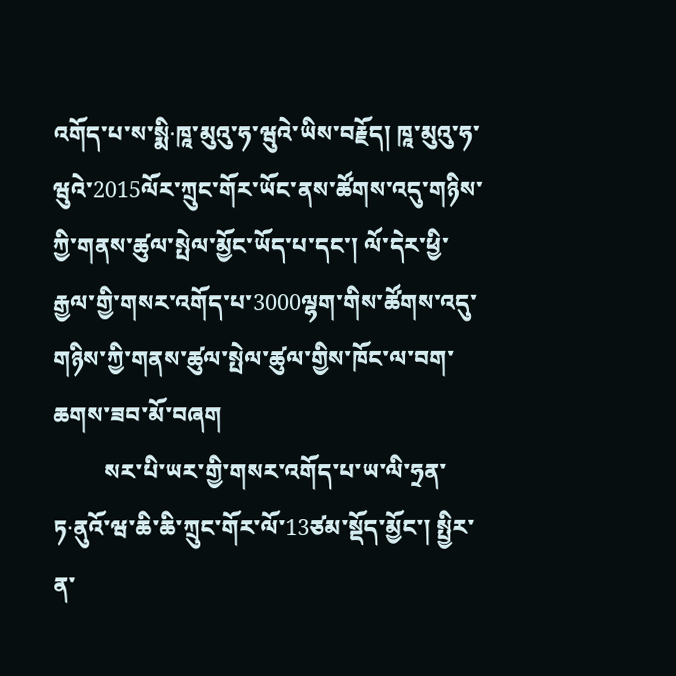འགོད་པ་ས་སྨི·ཁཱ་མུའུ་ཧ་ཝུའེ་ཡིས་བརྗོད། ཁཱ་མུའུ་ཧ་ཝུའེ་2015ལོར་ཀྲུང་གོར་ཡོང་ནས་ཚོགས་འདུ་གཉིས་ཀྱི་གནས་ཚུལ་སྤེལ་མྱོང་ཡོད་པ་དང་། ལོ་དེར་ཕྱི་རྒྱལ་གྱི་གསར་འགོད་པ་3000ལྷག་གིས་ཚོགས་འདུ་གཉིས་ཀྱི་གནས་ཚུལ་སྤེལ་ཚུལ་གྱིས་ཁོང་ལ་བག་ཆགས་ཟབ་མོ་བཞག
         སར་པི་ཡར་གྱི་གསར་འགོད་པ་ཡ་ལི་ཧྲན་ཏ·ནུའོ་ཝ་ཆི་ཆི་ཀྲུང་གོར་ལོ་13ཙམ་སྡོད་མྱོང་། སྤྱིར་ན་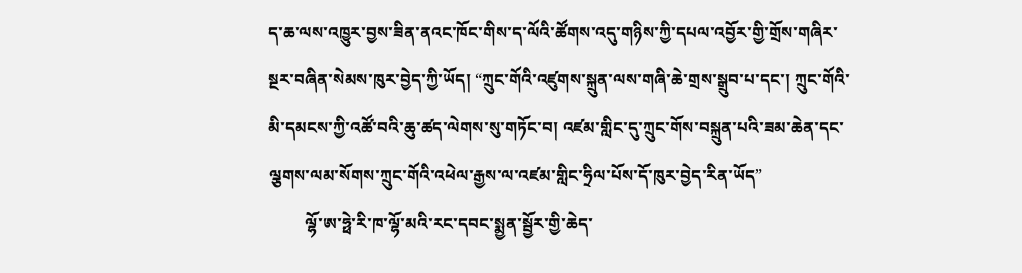ད་ཆ་ལས་འཁྱུར་བྱས་ཟིན་ནའང་ཁོང་གིས་ད་ལོའི་ཚོགས་འདུ་གཉིས་ཀྱི་དཔལ་འབྱོར་གྱི་གྲོས་གཞིར་སྔར་བཞིན་སེམས་ཁུར་བྱེད་ཀྱི་ཡོད། “ཀྲུང་གོའི་འཛུགས་སྐྲུན་ལས་གཞི་ཆེ་གྲས་སྒྲུབ་པ་དང་། ཀྲུང་གོའི་མི་དམངས་ཀྱི་འཚོ་བའི་ཆུ་ཚད་ལེགས་སུ་གཏོང་བ། འཛམ་གླིང་དུ་ཀྲུང་གོས་བསྐྲུན་པའི་ཟམ་ཆེན་དང་ལྕགས་ལམ་སོགས་ཀྲུང་གོའི་འཕེལ་རྒྱས་ལ་འཛམ་གླིང་ཧྲིལ་པོས་དོ་ཁུར་བྱེད་རིན་ཡོད”
         ལྷོ་ཨ་ཧྥེ་རི་ཁ་ལྷོ་མའི་རང་དབང་སྨྱན་སྦྱོར་གྱི་ཆེད་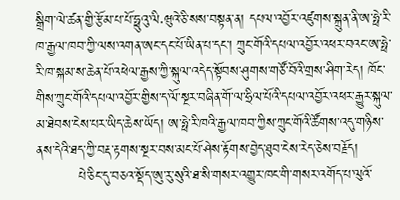སྒྲིག་ལེ་ཚན་གྱི་རྩོམ་པ་པོ་ཧྥུའུ་ལི·ཝུའེ་ཅི་སས་བསྟན་ན། དཔལ་འབྱོར་འཛུགས་སྐྲུན་ནི་ཨ་ཧྥེ་རི་ཁ་རྒྱལ་ཁབ་ཀྱི་ལས་འགན་ཨང་དང་པོ་ཡིན་པ་དང་། ཀྲུང་གོའི་དཔལ་འབྱོར་འཕར་བའང་ཨ་ཧྥེ་རི་ཁ་སྐམ་ས་ཆེན་པོ་འཕེལ་རྒྱས་ཀྱི་སྐུལ་འདེད་སྟོབས་ཤུགས་གཙོ་བོའི་གྲས་ཤིག་རེད། ཁོང་གིས་ཀྲུང་གོའི་དཔལ་འབྱོར་གྱིས་ད་ལོ་སྔར་བཞིན་གོ་ལ་ཧྲིལ་པོའི་དཔལ་འབྱོར་འཕར་རྒྱུར་སྐུལ་མ་ཐེབས་ངེས་པར་ཡིད་ཆེས་ཡོད། ཨ་ཧྥེ་རི་ཁའི་རྒྱལ་ཁབ་ཀྱིས་ཀྲུང་གོའི་ཚོགས་འདུ་གཉིས་ནས་དེའི་ཐད་ཀྱི་བརྡ་རྟགས་སྔར་བས་མང་པོ་ཤེས་རྟོགས་བྱེད་ཐུབ་ངེས་རེད་ཅེས་བརྗོད།
         པེ་ཅིང་དུ་བཅའ་སྡོད་ཨུ་རུ་སུའི་ཐ་སི་གསར་འགྱུར་ཁང་གི་གསར་འགོད་པ་ལུའོ་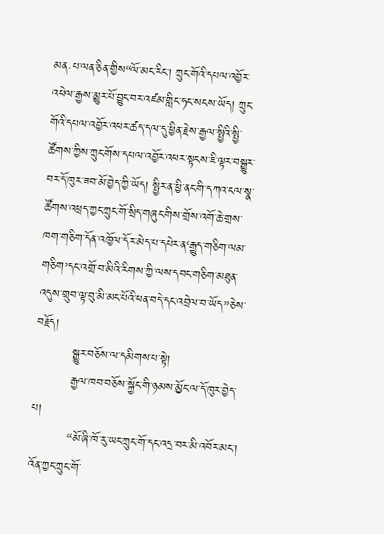མན·པ་ལན་ཅིན་གྱིས“ལོ་མང་རིང་། ཀྲུང་གོའི་དཔལ་འབྱོར་འཕེལ་རྒྱས་མྱུར་པོ་བྱུང་བར་འཛམ་གླིང་ཧང་སངས་ཡོད། ཀྲུང་གོའི་དཔལ་འབྱོར་འཕར་ཚད་དལ་དུ་ཕྱིན་རྗེས་རྒྱལ་སྤྱིའི་སྤྱི་ཚོགས་ཀྱིས་ཀྲུང་གོས་དཔལ་འབྱོར་འཕར་སྟངས་ཇི་ལྟར་བསྒྱུར་བར་དོ་ཁུར་ཟབ་མོ་བྱེད་ཀྱི་ཡོད། སྤྱིར་ན་ཕྱི་ནང་གི་དཀའ་ངལ་སྣ་ཚོགས་འཕྲད་ཀྱང་ཀྲུང་གོ་སྲིད་གཞུང་གིས་གྲོས་འགོ་ཆེ་གྲས་ཁག་གཅིག་དོན་འཁྱོལ་དོར་མེད་པ་དཔེར་ན‘རྒྱུད་གཅིག་ལམ་གཅིག’དང་འགྲོ་བ་མིའི་རིགས་ཀྱི་ལས་དབང་གཅིག་མཐུན་འདུས་གྲུབ་ལྟ་བུ་མི་མང་པོའི་ཕན་བདེ་དང་འབྲེལ་བ་ཡོད”ཅེས་བརྗོད།
         སྒྱུར་བཅོས་ལ་དམིགས་པ་སྟེ།
         རྒྱལ་ཁབ་བཅོས་སྐྱོང་གི་ཉམས་མྱོང་ལ་དོ་ཁུར་བྱེད་པ།
         “མོ་ཞི་ཁོ་རུ་ཡང་ཀྲུང་གོ་དང་འདྲ་བར་མི་འབོར་མང་། འོན་ཀྱང་ཀྲུང་གོ་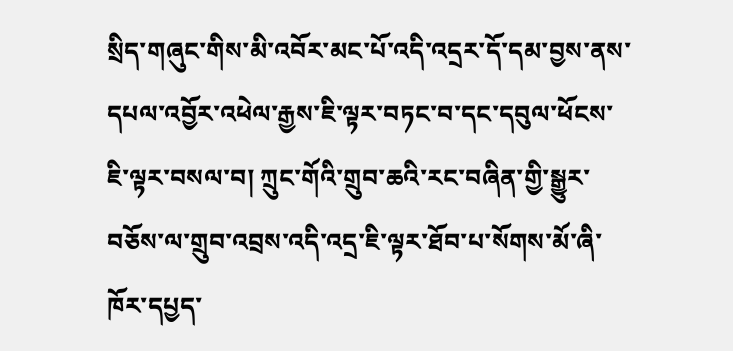སྲིད་གཞུང་གིས་མི་འབོར་མང་པོ་འདི་འདྲར་དོ་དམ་བྱས་ནས་དཔལ་འབྱོར་འཕེལ་རྒྱས་ཇི་ལྟར་བཏང་བ་དང་དབུལ་ཕོངས་ཇི་ལྟར་བསལ་བ། ཀྲུང་གོའི་གྲུབ་ཆའི་རང་བཞིན་གྱི་སྒྱུར་བཅོས་ལ་གྲུབ་འབྲས་འདི་འདྲ་ཇི་ལྟར་ཐོབ་པ་སོགས་མོ་ཞི་ཁོར་དཔྱད་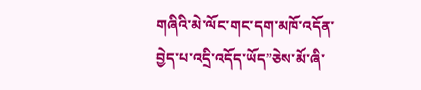གཞིའི་མེ་ལོང་གང་དག་མཁོ་འདོན་བྱེད་པ་འདྲི་འདོད་ཡོད”ཅེས་མོ་ཞི་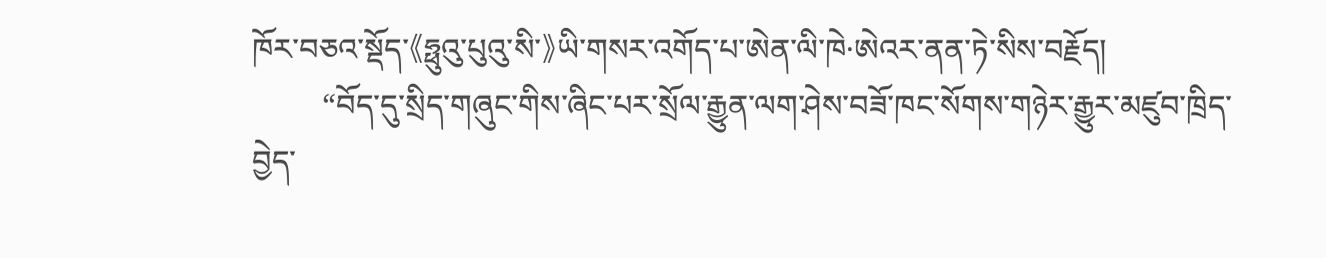ཁོར་བཅའ་སྡོད་《ཧྥུའུ་པུའུ་སི་》ཡི་གསར་འགོད་པ་ཨེན་ལི་ཁེ·ཨེའར་ནན་ཏེ་སིས་བརྗོད།
         “བོད་དུ་སྲིད་གཞུང་གིས་ཞིང་པར་སྲོལ་རྒྱུན་ལག་ཤེས་བཟོ་ཁང་སོགས་གཉེར་རྒྱུར་མཛུབ་ཁྲིད་བྱེད་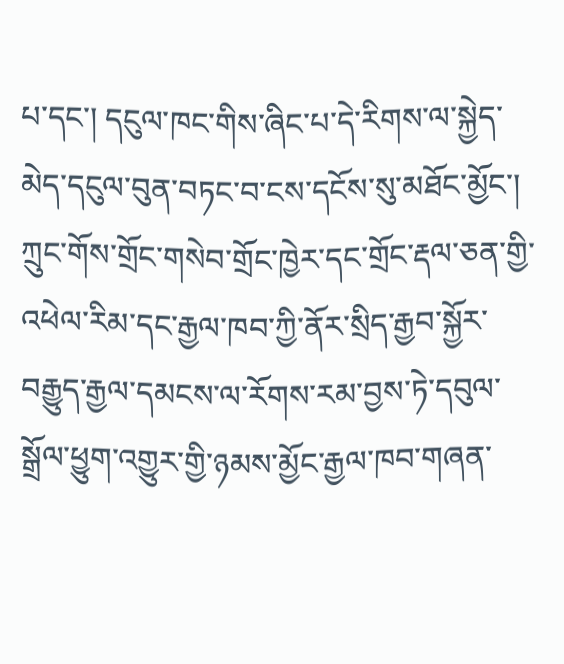པ་དང་། དངུལ་ཁང་གིས་ཞིང་པ་དེ་རིགས་ལ་སྐྱེད་མེད་དངུལ་བུན་བཏང་བ་ངས་དངོས་སུ་མཐོང་མྱོང་། ཀྲུང་གོས་གྲོང་གསེབ་གྲོང་ཁྱེར་དང་གྲོང་རྡལ་ཅན་གྱི་འཕེལ་རིམ་དང་རྒྱལ་ཁབ་ཀྱི་ནོར་སྲིད་རྒྱབ་སྐྱོར་བརྒྱུད་རྒྱལ་དམངས་ལ་རོགས་རམ་བྱས་ཏེ་དབུལ་སྒྲོལ་ཕྱུག་འགྱུར་གྱི་ཉམས་མྱོང་རྒྱལ་ཁབ་གཞན་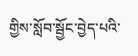གྱིས་སློབ་སྦྱོང་བྱེད་པའི་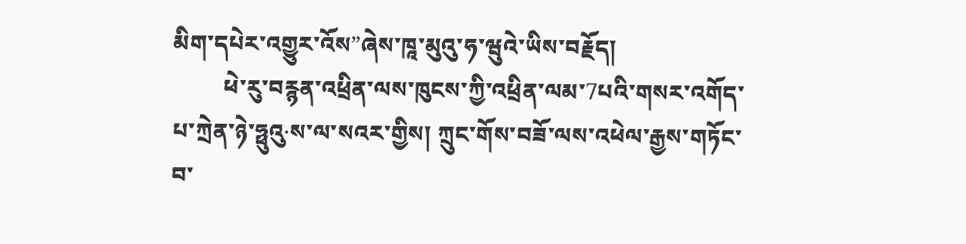མིག་དཔེར་འགྱུར་འོས”ཞེས་ཁཱ་མུའུ་ཧ་ཝུའེ་ཡིས་བརྗོད།
         ཕེ་རུ་བརྙན་འཕྲིན་ལས་ཁུངས་ཀྱི་འཕྲིན་ལམ་7པའི་གསར་འགོད་པ་ཀྲེན་ཉེ་ཧྥུའུ·ས་ལ་སའར་གྱིས། ཀྲུང་གོས་བཟོ་ལས་འཕེལ་རྒྱས་གཏོང་བ་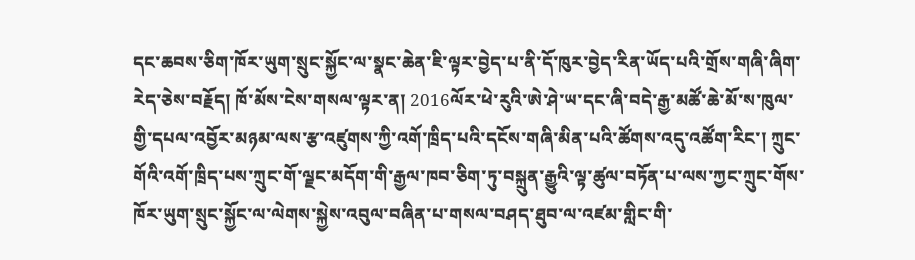དང་ཆབས་ཅིག་ཁོར་ཡུག་སྲུང་སྐྱོང་ལ་སྣང་ཆེན་ཇི་ལྟར་བྱེད་པ་ནི་དོ་ཁུར་བྱེད་རིན་ཡོད་པའི་གྲོས་གཞི་ཞིག་རེད་ཅེས་བརྗོད། ཁོ་མོས་ངེས་གསལ་ལྟར་ན། 2016ལོར་ཕེ་རུའི་ཨེ་ཤེ་ཡ་དང་ཞི་བདེ་རྒྱ་མཚོ་ཆེ་མོ་ས་ཁུལ་གྱི་དཔལ་འབྱོར་མཉམ་ལས་རྩ་འཛུགས་ཀྱི་འགོ་ཁྲིད་པའི་དངོས་གཞི་མིན་པའི་ཚོགས་འདུ་འཚོག་རིང་། ཀྲུང་གོའི་འགོ་ཁྲིད་པས་ཀྲུང་གོ་ལྗང་མདོག་གི་རྒྱལ་ཁབ་ཅིག་ཏུ་བསྐྲུན་རྒྱུའི་ལྟ་ཚུལ་བཏོན་པ་ལས་ཀྱང་ཀྲུང་གོས་ཁོར་ཡུག་སྲུང་སྐྱོང་ལ་ལེགས་སྐྱེས་འབུལ་བཞིན་པ་གསལ་བཤད་ཐུབ་ལ་འཛམ་གླིང་གི་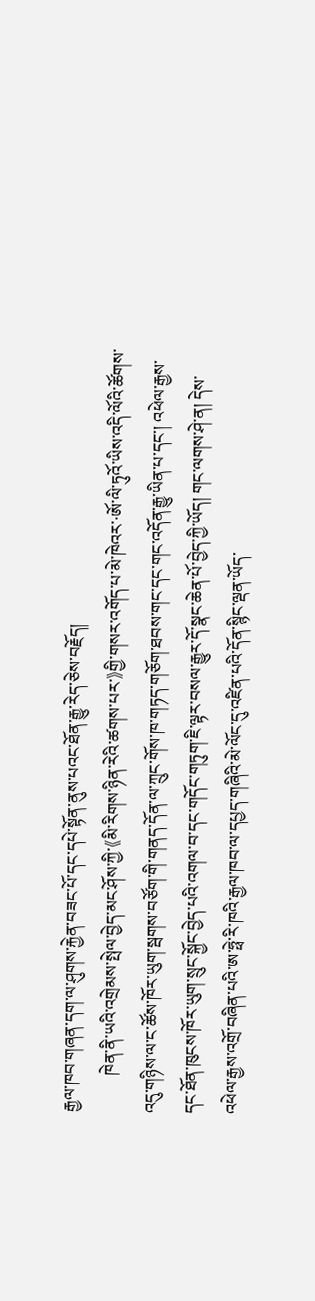རྒྱལ་ཁབ་གཞན་དག་ལ་ཤུགས་རྐྱེན་བཟང་པོ་དང་དཔེ་སྟོན་ནུས་པའང་ཐོན་རྒྱུ་རེད་ཅེས་བརྗོད།
         ཁེན་ནི་ཡའི་འགྲེམས་སྤེལ་བྱེད་མང་ཤོས་ཀྱི་《མི་རིགས་ཉིན་རེའི་ཚགས་པར་》གྱི་གསར་འགོད་པ་མེ་ཁེའར་·ཨོ་ལི་ཏུའོ་ཡིས་འདི་ལོའི་ཚོགས་འདུ་གཉིས་ལ་ང་ཚོས་ཁོར་ཡུག་སྦགས་བཙོག་གི་གནད་དོན་ལ་ཀྲུང་གོས་ཁ་གཏད་གཅོག་ཐབས་གང་དང་གང་འདོན་རྒྱུ་ཡིན་པ་དང་། འཕེལ་རྒྱས་དང་ཐོན་ཁུངས་ཁོར་ཡུག་སྲུང་སྐྱོང་བྱེད་པའི་འགལ་བ་དང་གདོང་གཏུག་ཇི་ལྟར་བསལ་རྒྱུར་དོ་སྣང་ཆེན་པོ་བྱེད་ཀྱི་ཡོད། གང་ལགས་ཤེ་ན། དེས་འཕེལ་རྒྱས་འགྲོ་བཞིན་པའི་ཨ་ཧྥེ་རི་ཁའི་རྒྱལ་ཁབ་ལ་དཔྱད་གཞིའི་མེ་ལོང་དུ་འཛིན་པའི་དོན་སྙིང་ལྡན་ཡོད་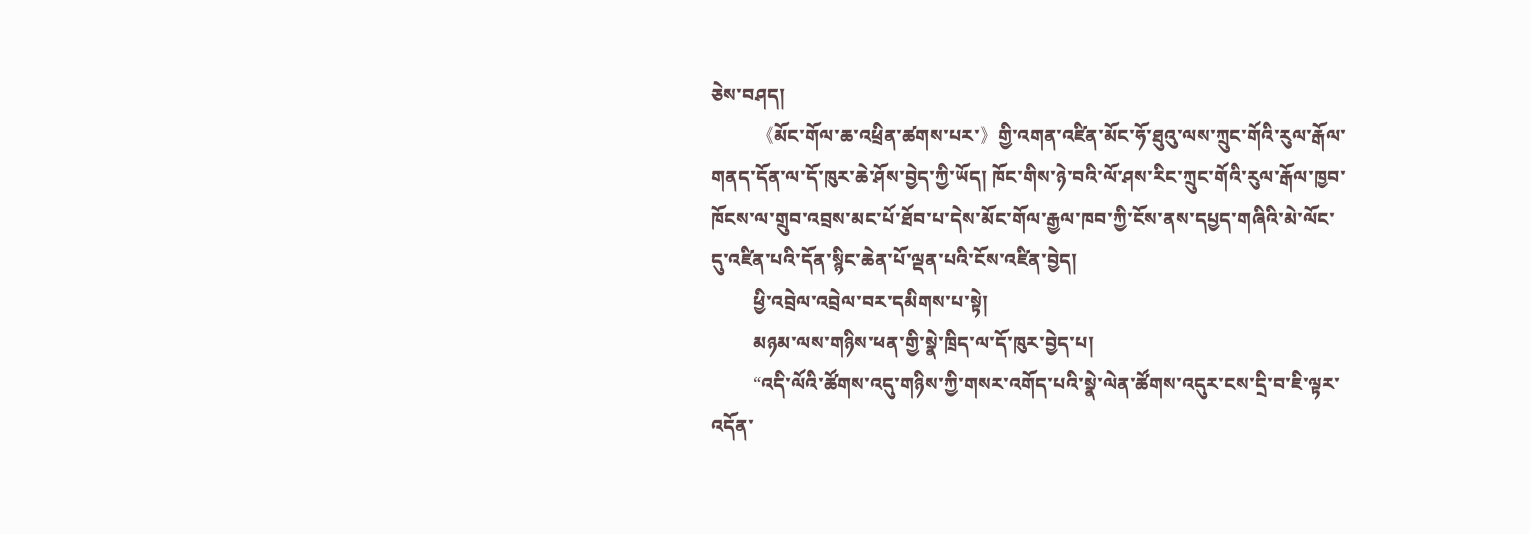ཅེས་བཤད།
         《མོང་གོལ་ཆ་འཕྲིན་ཚགས་པར་》གྱི་འགན་འཛིན་མོང་ཧོ་ཐུའུ་ལས་ཀྲུང་གོའི་རུལ་རྒོལ་གནད་དོན་ལ་དོ་ཁུར་ཆེ་ཤོས་བྱེད་ཀྱི་ཡོད། ཁོང་གིས་ཉེ་བའི་ལོ་ཤས་རིང་ཀྲུང་གོའི་རུལ་རྒོལ་ཁྱབ་ཁོངས་ལ་གྲུབ་འབྲས་མང་པོ་ཐོབ་པ་དེས་མོང་གོལ་རྒྱལ་ཁབ་ཀྱི་ངོས་ནས་དཔྱད་གཞིའི་མེ་ལོང་དུ་འཛིན་པའི་དོན་སྙིང་ཆེན་པོ་ལྡན་པའི་ངོས་འཛིན་བྱེད།
         ཕྱི་འབྲེལ་འབྲེལ་བར་དམིགས་པ་སྟེ།
         མཉམ་ལས་གཉིས་ཕན་གྱི་སྣེ་ཁྲིད་ལ་དོ་ཁུར་བྱེད་པ།
         “འདི་ལོའི་ཚོགས་འདུ་གཉིས་ཀྱི་གསར་འགོད་པའི་སྣེ་ལེན་ཚོགས་འདུར་ངས་དྲི་བ་ཇི་ལྟར་འདོན་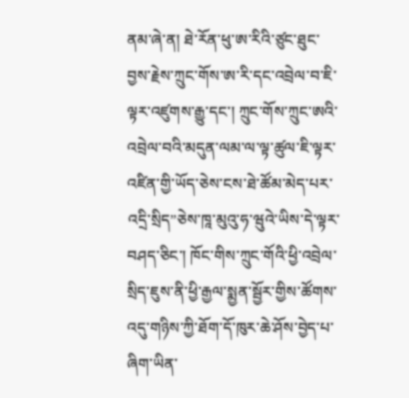ནམ་ཞེ་ན། ཐེ་རོན་ཕུ་ཨ་རིའི་ཙུང་ཐུང་བྱས་རྗེས་ཀྲུང་གོས་ཨ་རི་དང་འབྲེལ་བ་ཇི་ལྟར་འཛུགས་རྒྱུ་དང་། ཀྲུང་གོས་ཀྲུང་ཨའི་འབྲེལ་བའི་མདུན་ལམ་ལ་ལྟ་ཚུལ་ཇི་ལྟར་འཛིན་གྱི་ཡོད་ཅེས་ངས་ཐེ་ཚོམ་མེད་པར་འདྲི་སྲིད”ཅེས་ཁཱ་མུའུ་ཧ་ཝུའེ་ཡིས་དེ་ལྟར་བཤད་ཅིང་། ཁོང་གིས་ཀྲུང་གོའི་ཕྱི་འབྲེལ་སྲིད་ཇུས་ནི་ཕྱི་རྒྱལ་སྨྱན་སྦྱོར་གྱིས་ཚོགས་འདུ་གཉིས་ཀྱི་ཐོག་དོ་ཁུར་ཆེ་ཤོས་བྱེད་པ་ཞིག་ཡིན་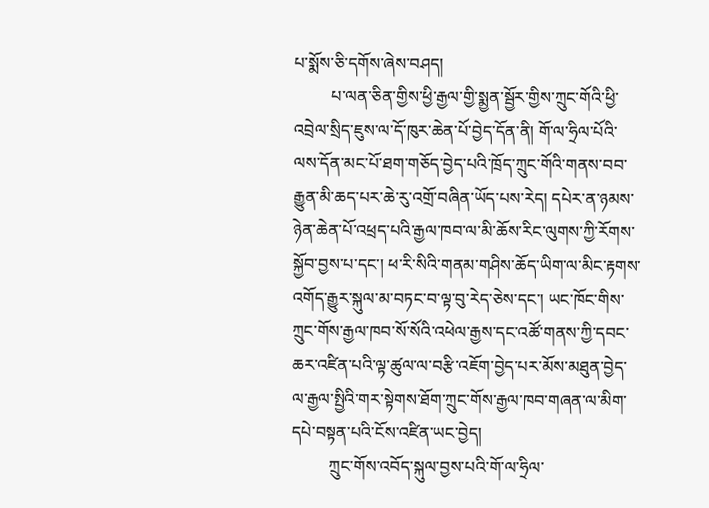པ་སྨོས་ཅི་དགོས་ཞེས་བཤད།
         པ་ལན་ཅིན་གྱིས་ཕྱི་རྒྱལ་གྱི་སྨྱན་སྦྱོར་གྱིས་ཀྲུང་གོའི་ཕྱི་འབྲེལ་སྲིད་ཇུས་ལ་དོ་ཁུར་ཆེན་པོ་བྱེད་དོན་ནི། གོ་ལ་ཧྲིལ་པོའི་ལས་དོན་མང་པོ་ཐག་གཅོད་བྱེད་པའི་ཁྲོད་ཀྲུང་གོའི་གནས་བབ་རྒྱུན་མི་ཆད་པར་ཆེ་རུ་འགྲོ་བཞིན་ཡོད་པས་རེད། དཔེར་ན་ཉམས་ཉེན་ཆེན་པོ་འཕྲད་པའི་རྒྱལ་ཁབ་ལ་མི་ཆོས་རིང་ལུགས་ཀྱི་རོགས་སྐྱོབ་བྱས་པ་དང་། ཕ་རི་སིའི་གནམ་གཤིས་ཆོད་ཡིག་ལ་མིང་རྟགས་འགོད་རྒྱུར་སྐུལ་མ་བཏང་བ་ལྟ་བུ་རེད་ཅེས་དང་། ཡང་ཁོང་གིས་ཀྲུང་གོས་རྒྱལ་ཁབ་སོ་སོའི་འཕེལ་རྒྱས་དང་འཚོ་གནས་ཀྱི་དབང་ཆར་འཛིན་པའི་ལྟ་ཚུལ་ལ་བརྩི་འཇོག་བྱེད་པར་མོས་མཐུན་བྱེད་ལ་རྒྱལ་སྤྱིའི་གར་སྟེགས་ཐོག་ཀྲུང་གོས་རྒྱལ་ཁབ་གཞན་ལ་མིག་དཔེ་བསྟན་པའི་ངོས་འཛིན་ཡང་བྱེད།
         ཀྲུང་གོས་འབོད་སྐུལ་བྱས་པའི་གོ་ལ་ཧྲིལ་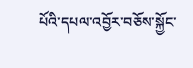པོའི་དཔལ་འབྱོར་བཅོས་སྐྱོང་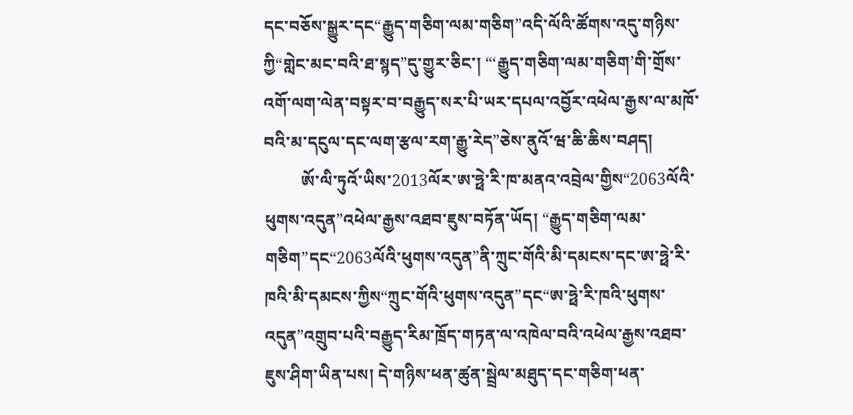དང་བཅོས་སྒྱུར་དང“རྒྱུད་གཅིག་ལམ་གཅིག”འདི་ལོའི་ཚོགས་འདུ་གཉིས་ཀྱི“གླེང་མང་བའི་ཐ་སྙད”དུ་གྱུར་ཅིང་། “‘རྒྱུད་གཅིག་ལམ་གཅིག’གི་གྲོས་འགོ་ལག་ལེན་བསྟར་བ་བརྒྱུད་སར་པི་ཡར་དཔལ་འབྱོར་འཕེལ་རྒྱས་ལ་མཁོ་བའི་མ་དངུལ་དང་ལག་རྩལ་རག་རྒྱུ་རེད”ཅེས་ནུའོ་ཝ་ཆི་ཆིས་བཤད།
         ཨོ་ལི་ཏུའོ་ཡིས་2013ལོར་ཨ་ཧྥེ་རི་ཁ་མནའ་འབྲེལ་གྱིས“2063ལོའི་ཕུགས་འདུན”འཕེལ་རྒྱས་འཐབ་ཇུས་བཏོན་ཡོད། “རྒྱུད་གཅིག་ལམ་གཅིག”དང“2063ལོའི་ཕུགས་འདུན”ནི་ཀྲུང་གོའི་མི་དམངས་དང་ཨ་ཧྥེ་རི་ཁའི་མི་དམངས་ཀྱིས“ཀྲུང་གོའི་ཕུགས་འདུན”དང“ཨ་ཧྥེ་རི་ཁའི་ཕུགས་འདུན”འགྲུབ་པའི་བརྒྱུད་རིམ་ཁྲོད་གཏན་ལ་འཁེལ་བའི་འཕེལ་རྒྱས་འཐབ་ཇུས་ཤིག་ཡིན་པས། དེ་གཉིས་ཕན་ཚུན་སྦྲེལ་མཐུད་དང་གཅིག་ཕན་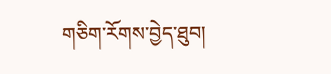གཅིག་རོགས་བྱེད་ཐུབ།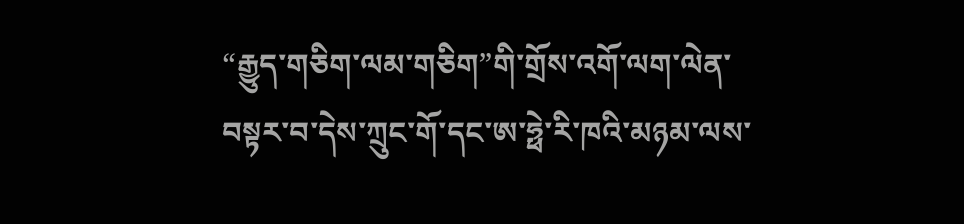“རྒྱུད་གཅིག་ལམ་གཅིག”གི་གྲོས་འགོ་ལག་ལེན་བསྟར་བ་དེས་ཀྲུང་གོ་དང་ཨ་ཧྥེ་རི་ཁའི་མཉམ་ལས་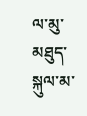ལ་མུ་མཐུད་སྐུལ་མ་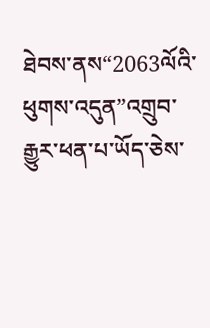ཐེབས་ནས“2063ལོའི་ཕུགས་འདུན”འགྲུབ་རྒྱུར་ཕན་པ་ཡོད་ཅེས་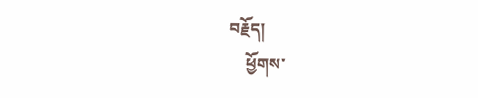བརྗོད།
    ཕྱོགས་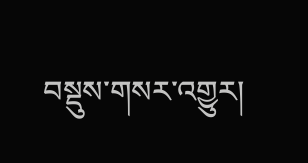བསྡུས་གསར་འགྱུར།